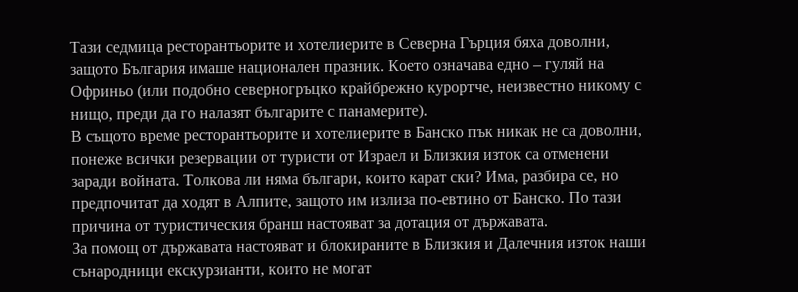Тази седмица ресторантьорите и хотелиерите в Северна Гърция бяха доволни, защото България имаше национален празник. Което означава едно – гуляй на Офриньо (или подобно северногръцко крайбрежно курортче, неизвестно никому с нищо, преди да го налазят българите с панамерите).
В същото време ресторантьорите и хотелиерите в Банско пък никак не са доволни, понеже всички резервации от туристи от Израел и Близкия изток са отменени заради войната. Толкова ли няма българи, които карат ски? Има, разбира се, но предпочитат да ходят в Алпите, защото им излиза по-евтино от Банско. По тази причина от туристическия бранш настояват за дотация от държавата.
За помощ от държавата настояват и блокираните в Близкия и Далечния изток наши сънародници екскурзианти, които не могат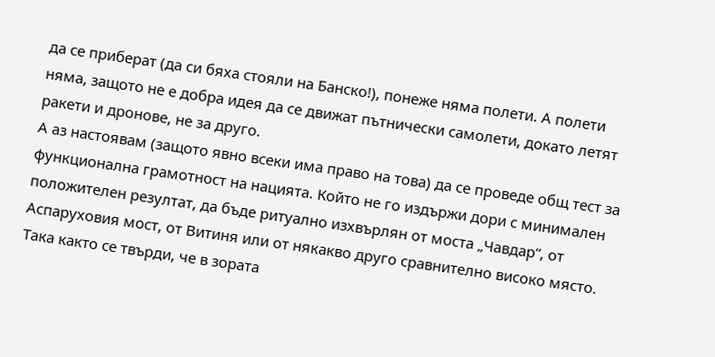да се приберат (да си бяха стояли на Банско!), понеже няма полети. А полети няма, защото не е добра идея да се движат пътнически самолети, докато летят ракети и дронове, не за друго.
А аз настоявам (защото явно всеки има право на това) да се проведе общ тест за функционална грамотност на нацията. Който не го издържи дори с минимален положителен резултат, да бъде ритуално изхвърлян от моста „Чавдар“, от Аспаруховия мост, от Витиня или от някакво друго сравнително високо място. Така както се твърди, че в зората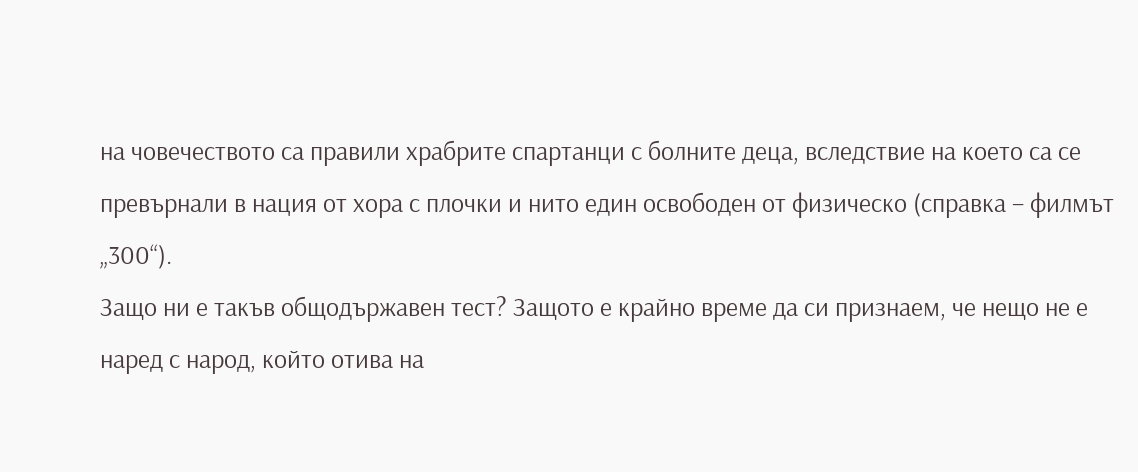на човечеството са правили храбрите спартанци с болните деца, вследствие на което са се превърнали в нация от хора с плочки и нито един освободен от физическо (справка – филмът „300“).
Защо ни е такъв общодържавен тест? Защото е крайно време да си признаем, че нещо не е наред с народ, който отива на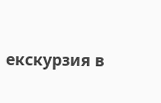екскурзия в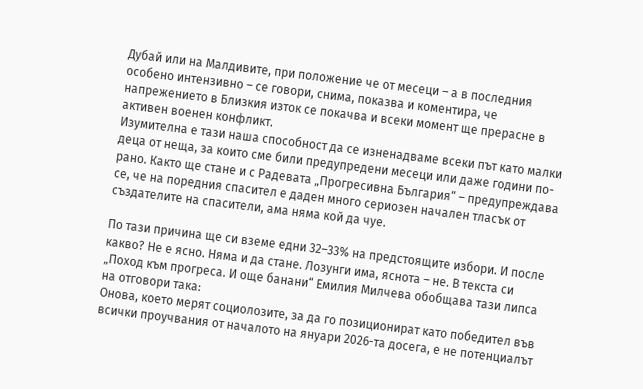Дубай или на Малдивите, при положение че от месеци – а в последния особено интензивно – се говори, снима, показва и коментира, че напрежението в Близкия изток се покачва и всеки момент ще прерасне в активен военен конфликт.
Изумителна е тази наша способност да се изненадваме всеки път като малки деца от неща, за които сме били предупредени месеци или даже години по-рано. Както ще стане и с Радевата „Прогресивна България“ – предупреждава се, че на поредния спасител е даден много сериозен начален тласък от създателите на спасители, ама няма кой да чуе.

По тази причина ще си вземе едни 32–33% на предстоящите избори. И после какво? Не е ясно. Няма и да стане. Лозунги има, яснота – не. В текста си „Поход към прогреса. И още банани“ Емилия Милчева обобщава тази липса на отговори така:
Онова, което мерят социолозите, за да го позиционират като победител във всички проучвания от началото на януари 2026-та досега, е не потенциалът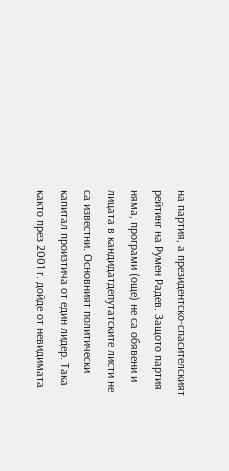на партия, а президентско-спасителският рейтинг на Румен Радев. Защото партия няма, програми (още) не са обявени и лицата в кандидатдепутатските листи не са известни. Основният политически капитал произтича от един лидер. Така както през 2001 г. дойде от невидимата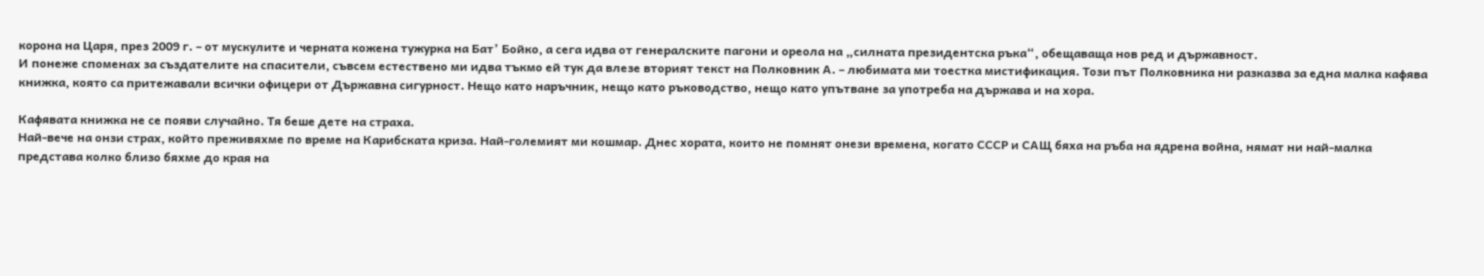корона на Царя, през 2009 г. – от мускулите и черната кожена тужурка на Бат’ Бойко, а сега идва от генералските пагони и ореола на „силната президентска ръка“, обещаваща нов ред и държавност.
И понеже споменах за създателите на спасители, съвсем естествено ми идва тъкмо ей тук да влезе вторият текст на Полковник А. – любимата ми тоестка мистификация. Този път Полковника ни разказва за една малка кафява книжка, която са притежавали всички офицери от Държавна сигурност. Нещо като наръчник, нещо като ръководство, нещо като упътване за употреба на държава и на хора.

Кафявата книжка не се появи случайно. Тя беше дете на страха.
Най-вече на онзи страх, който преживяхме по време на Карибската криза. Най-големият ми кошмар. Днес хората, които не помнят онези времена, когато СССР и САЩ бяха на ръба на ядрена война, нямат ни най-малка представа колко близо бяхме до края на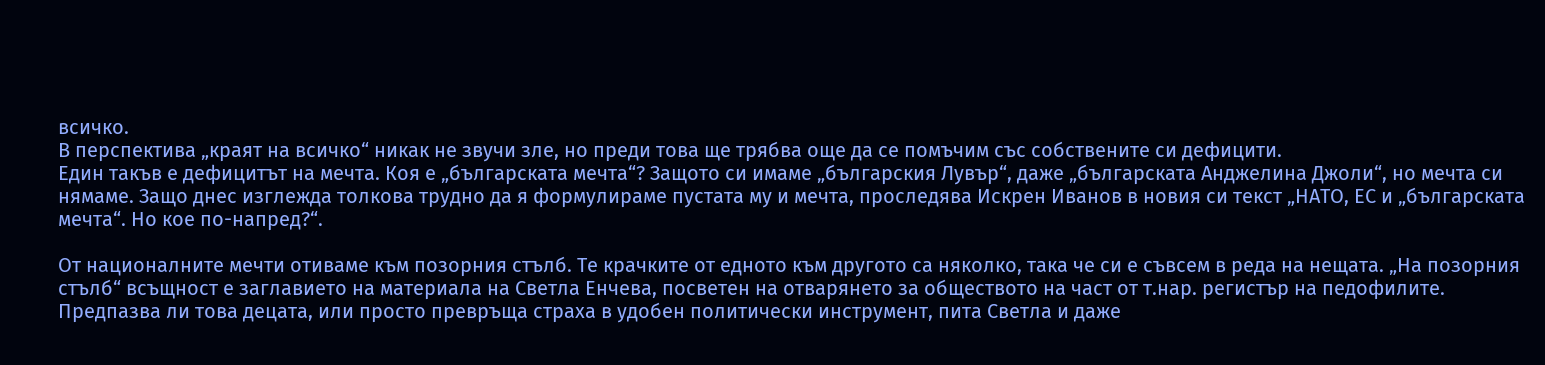всичко.
В перспектива „краят на всичко“ никак не звучи зле, но преди това ще трябва още да се помъчим със собствените си дефицити.
Един такъв е дефицитът на мечта. Коя е „българската мечта“? Защото си имаме „българския Лувър“, даже „българската Анджелина Джоли“, но мечта си нямаме. Защо днес изглежда толкова трудно да я формулираме пустата му и мечта, проследява Искрен Иванов в новия си текст „НАТО, ЕС и „българската мечта“. Но кое по-напред?“.

От националните мечти отиваме към позорния стълб. Те крачките от едното към другото са няколко, така че си е съвсем в реда на нещата. „На позорния стълб“ всъщност е заглавието на материала на Светла Енчева, посветен на отварянето за обществото на част от т.нар. регистър на педофилите. Предпазва ли това децата, или просто превръща страха в удобен политически инструмент, пита Светла и даже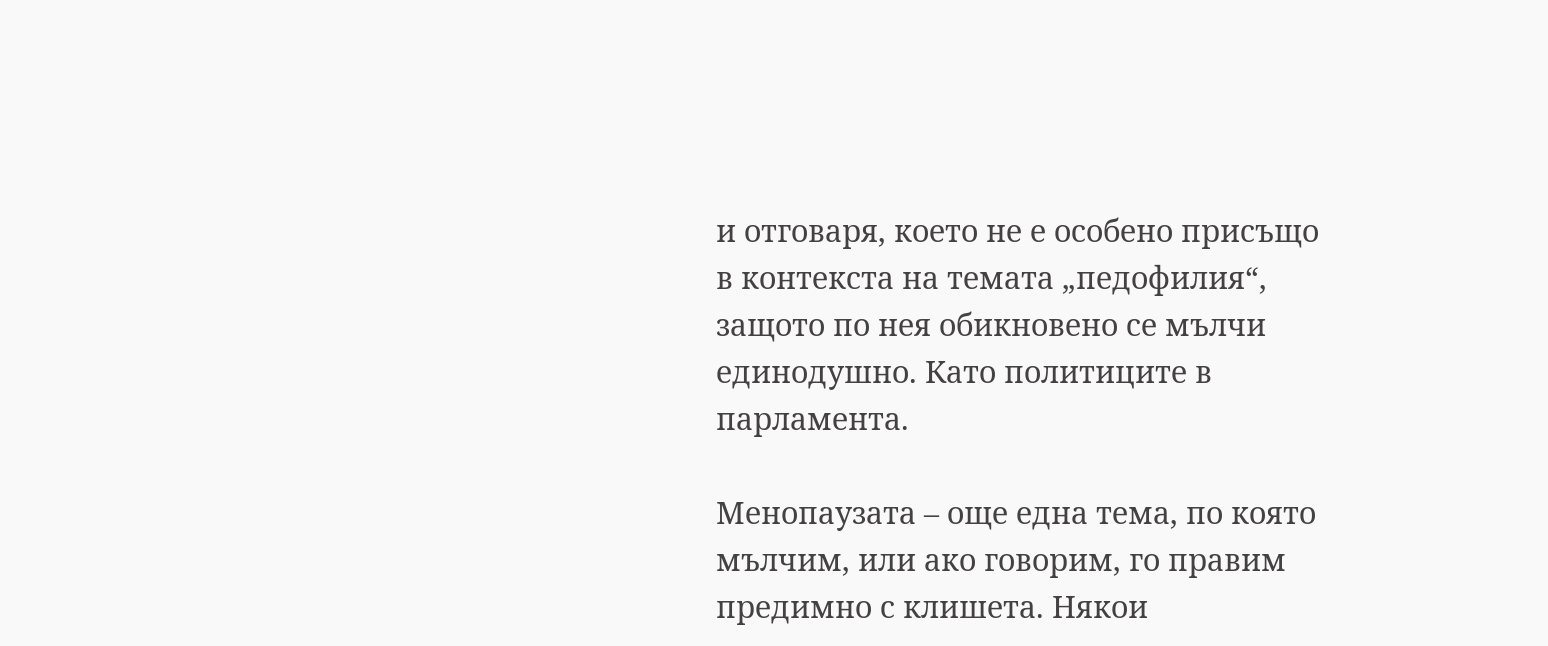и отговаря, което не е особено присъщо в контекста на темата „педофилия“, защото по нея обикновено се мълчи единодушно. Като политиците в парламента.

Менопаузата – още една тема, по която мълчим, или ако говорим, го правим предимно с клишета. Някои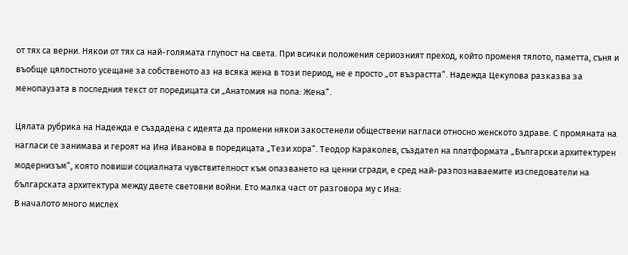от тях са верни. Някои от тях са най-голямата глупост на света. При всички положения сериозният преход, който променя тялото, паметта, съня и въобще цялостното усещане за собственото аз на всяка жена в този период, не е просто „от възрастта“. Надежда Цекулова разказва за менопаузата в последния текст от поредицата си „Анатомия на пола: Жена“.

Цялата рубрика на Надежда е създадена с идеята да промени някои закостенели обществени нагласи относно женското здраве. С промяната на нагласи се занимава и героят на Ина Иванова в поредицата „Тези хора“. Теодор Караколев, създател на платформата „Български архитектурен модернизъм“, която повиши социалната чувствителност към опазването на ценни сгради, е сред най-разпознаваемите изследователи на българската архитектура между двете световни войни. Ето малка част от разговора му с Ина:
В началото много мислех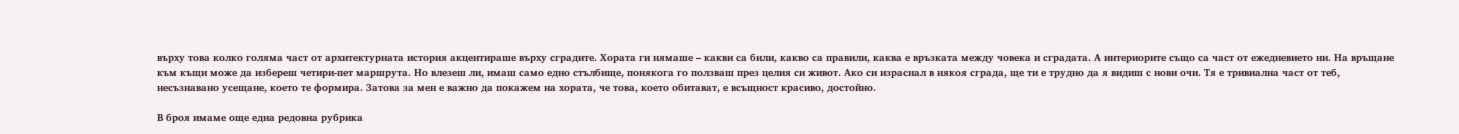върху това колко голяма част от архитектурната история акцентираше върху сградите. Хората ги нямаше – какви са били, какво са правили, каква е връзката между човека и сградата. А интериорите също са част от ежедневието ни. На връщане към къщи може да избереш четири-пет маршрута. Но влезеш ли, имаш само едно стълбище, понякога го ползваш през целия си живот. Ако си израснал в някоя сграда, ще ти е трудно да я видиш с нови очи. Тя е тривиална част от теб, несъзнавано усещане, което те формира. Затова за мен е важно да покажем на хората, че това, което обитават, е всъщност красиво, достойно.

В броя имаме още една редовна рубрика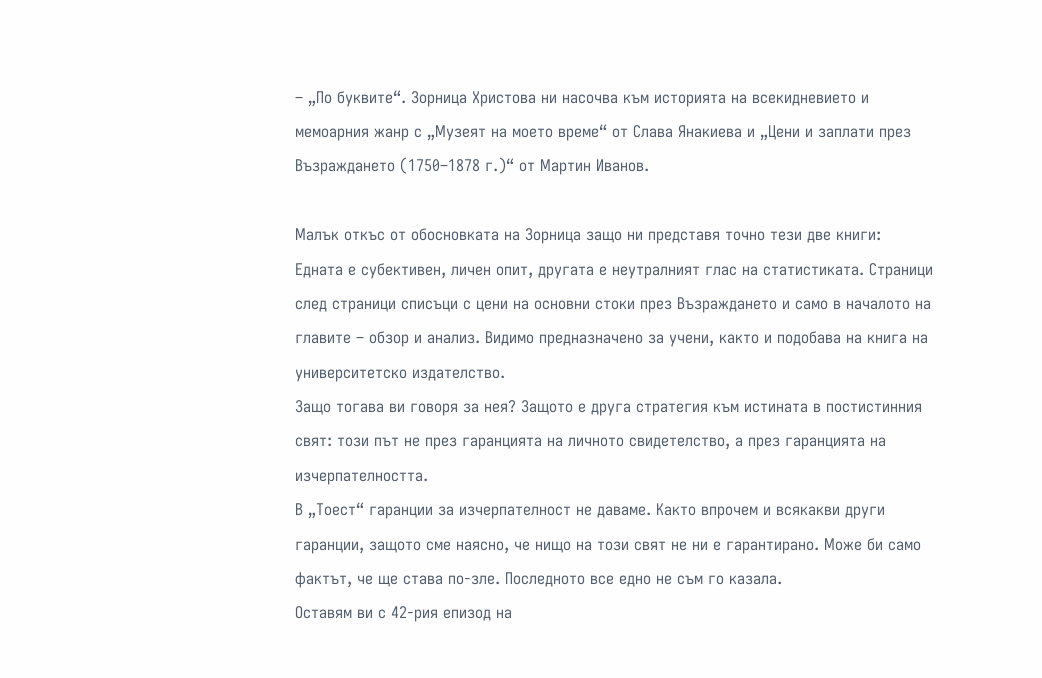– „По буквите“. Зорница Христова ни насочва към историята на всекидневието и мемоарния жанр с „Музеят на моето време“ от Слава Янакиева и „Цени и заплати през Възраждането (1750–1878 г.)“ от Мартин Иванов.

Малък откъс от обосновката на Зорница защо ни представя точно тези две книги:
Едната е субективен, личен опит, другата е неутралният глас на статистиката. Страници след страници списъци с цени на основни стоки през Възраждането и само в началото на главите – обзор и анализ. Видимо предназначено за учени, както и подобава на книга на университетско издателство.
Защо тогава ви говоря за нея? Защото е друга стратегия към истината в постистинния свят: този път не през гаранцията на личното свидетелство, а през гаранцията на изчерпателността.
В „Тоест“ гаранции за изчерпателност не даваме. Както впрочем и всякакви други гаранции, защото сме наясно, че нищо на този свят не ни е гарантирано. Може би само фактът, че ще става по-зле. Последното все едно не съм го казала.
Оставям ви с 42-рия епизод на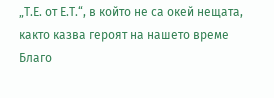„Т.Е. от Е.Т.“, в който не са окей нещата, както казва героят на нашето време Благо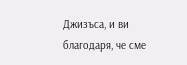Джизъса, и ви благодаря, че сме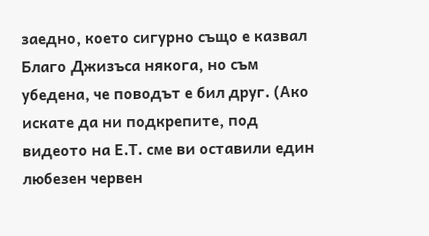заедно, което сигурно също е казвал Благо Джизъса някога, но съм убедена, че поводът е бил друг. (Ако искате да ни подкрепите, под видеото на Е.Т. сме ви оставили един любезен червен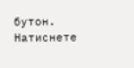бутон. Натиснете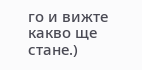го и вижте какво ще стане.)